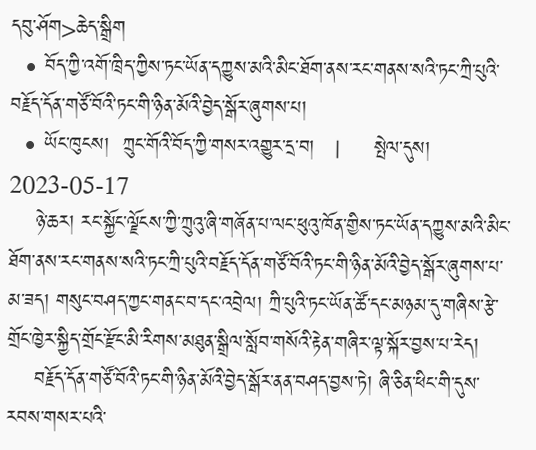དབུ་ཤོག>ཆེད་སྒྲིག
  • བོད་ཀྱི་འགོ་ཁྲིད་ཀྱིས་ཏང་ཡོན་དཀྱུས་མའི་མིང་ཐོག་ནས་རང་གནས་སའི་ཏང་ཀྲི་པུའི་བརྗོད་དོན་གཙོ་བོའི་ཏང་གི་ཉིན་མོའི་བྱེད་སྒོར་ཞུགས་པ།
  • ཡོང་ཁུངས།  ཀྲུང་གོའི་བོད་ཀྱི་གསར་འགྱུར་དྲ་བ།   |     སྤེལ་དུས།  2023-05-17
    ཉེ་ཆར། རང་སྐྱོང་ལྗོངས་ཀྱི་ཀྲུའུ་ཞི་གཞོན་པ་ལང་ཕུའུ་ཁོན་གྱིས་ཏང་ཡོན་དཀྱུས་མའི་མིང་ཐོག་ནས་རང་གནས་སའི་ཏང་ཀྲི་པུའི་བརྗོད་དོན་གཙོ་བོའི་ཏང་གི་ཉིན་མོའི་བྱེད་སྒོར་ཞུགས་པ་མ་ཟད། གསུང་བཤད་ཀྱང་གནང་བ་དང་འབྲེལ། ཀྲི་པུའི་ཏང་ཡོན་ཚོ་དང་མཉམ་དུ་གཞིས་རྩེ་གྲོང་ཁྱེར་སྐྱིད་གྲོང་རྫོང་མི་རིགས་མཐུན་སྒྲིལ་སློབ་གསོའི་རྟེན་གཞིར་ལྟ་སྐོར་བྱས་པ་རེད།
    བརྗོད་དོན་གཙོ་བོའི་ཏང་གི་ཉིན་མོའི་བྱེད་སྒོར་ནན་བཤད་བྱས་ཏེ། ཞི་ཅིན་ཕིང་གི་དུས་རབས་གསར་པའི་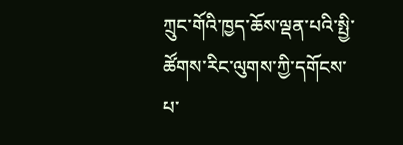ཀྲུང་གོའི་ཁྱད་ཆོས་ལྡན་པའི་སྤྱི་ཚོགས་རིང་ལུགས་ཀྱི་དགོངས་པ་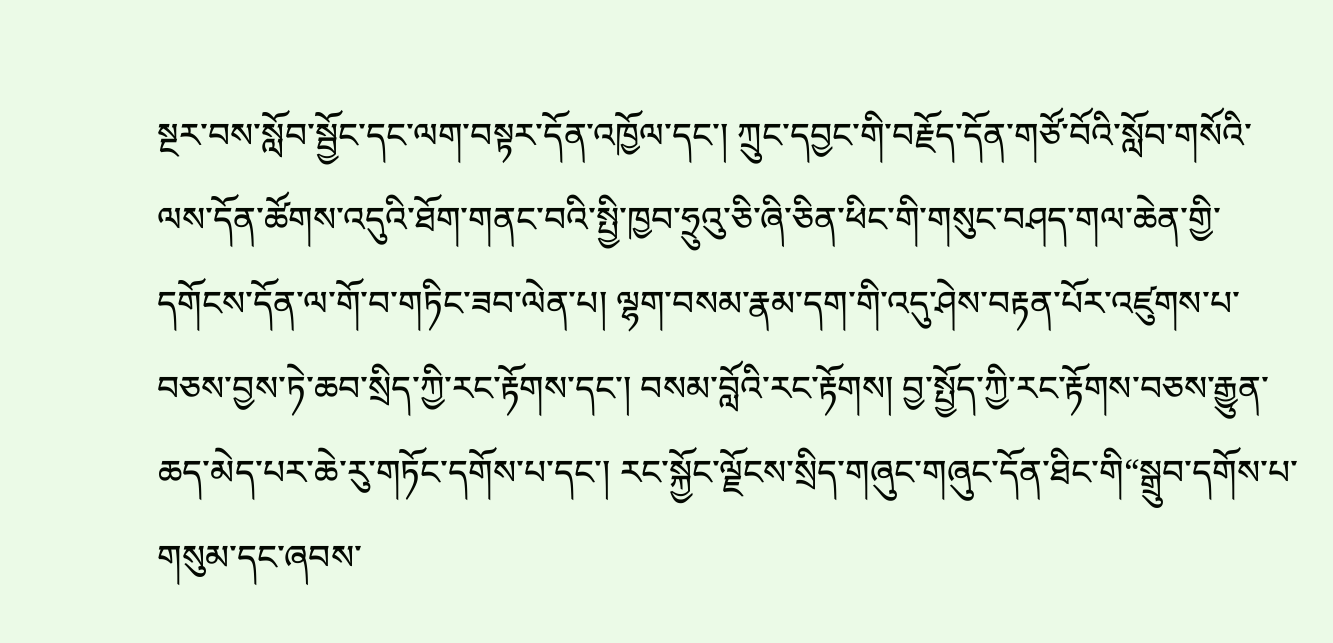སྔར་བས་སློབ་སྦྱོང་དང་ལག་བསྟར་དོན་འཁྱོལ་དང་། ཀྲུང་དབྱང་གི་བརྗོད་དོན་གཙོ་བོའི་སློབ་གསོའི་ལས་དོན་ཚོགས་འདུའི་ཐོག་གནང་བའི་སྤྱི་ཁྱབ་ཧྲུའུ་ཅི་ཞི་ཅིན་ཕིང་གི་གསུང་བཤད་གལ་ཆེན་གྱི་དགོངས་དོན་ལ་གོ་བ་གཏིང་ཟབ་ལེན་པ། ལྷག་བསམ་རྣམ་དག་གི་འདུ་ཤེས་བརྟན་པོར་འཛུགས་པ་བཅས་བྱས་ཏེ་ཆབ་སྲིད་ཀྱི་རང་རྟོགས་དང་། བསམ་བློའི་རང་རྟོགས། བྱ་སྤྱོད་ཀྱི་རང་རྟོགས་བཅས་རྒྱུན་ཆད་མེད་པར་ཆེ་རུ་གཏོང་དགོས་པ་དང་། རང་སྐྱོང་ལྗོངས་སྲིད་གཞུང་གཞུང་དོན་ཐིང་གི“སྒྲུབ་དགོས་པ་གསུམ་དང་ཞབས་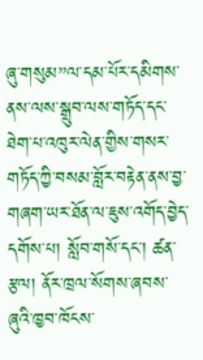ཞུ་གསུམ”ལ་དམ་པོར་དམིགས་ནས་ལས་སྒྲུབ་ལས་གཏོད་དང་ཐེག་པ་འཁུར་ལེན་གྱིས་གསར་གཏོད་ཀྱི་བསམ་བློར་བརྟེན་ནས་བྱ་གཞག་ཡར་ཐོན་ལ་ཇུས་འགོད་བྱེད་དགོས་པ། སློབ་གསོ་དང་། ཚན་རྩལ། ནོར་ཁྲལ་སོགས་ཞབས་ཞུའི་ཁྱབ་ཁོངས་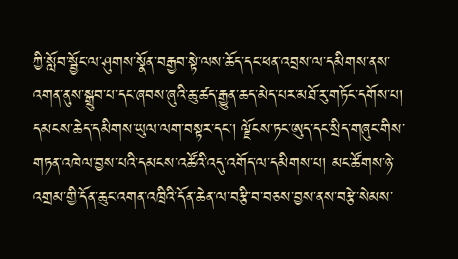ཀྱི་སློབ་སྦྱོང་ལ་ཤུགས་སྣོན་བརྒྱབ་སྟེ་ལས་ཆོད་དང་ཕན་འབྲས་ལ་དམིགས་ནས་འགན་ནུས་སྒྲུབ་པ་དང་ཞབས་ཞུའི་ཆུ་ཚད་རྒྱུན་ཆད་མེད་པར་མཐོ་རུ་གཏོང་དགོས་པ། དམངས་ཆེད་དམིགས་ཡུལ་ལག་བསྟར་དང་། ལྗོངས་ཏང་ཨུད་དང་སྲིད་གཞུང་གིས་གཏན་འཁེལ་བྱས་པའི་དམངས་འཚོའི་འདུ་འགོད་ལ་དམིགས་པ། མང་ཚོགས་ཉེ་འགྲམ་གྱི་དོན་ཆུང་འགན་འཁྲིའི་དོན་ཆེན་ལ་བརྩི་བ་བཅས་བྱས་ནས་བརྩེ་སེམས་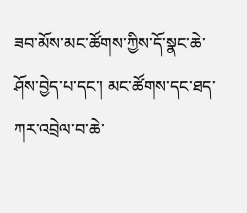ཟབ་མོས་མང་ཚོགས་ཀྱིས་དོ་སྣང་ཆེ་ཤོས་བྱེད་པ་དང་། མང་ཚོགས་དང་ཐད་ཀར་འབྲེལ་བ་ཆེ་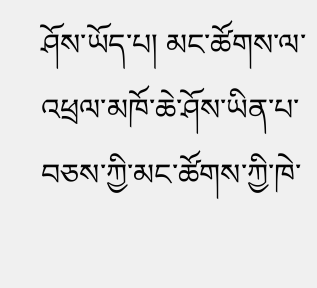ཤོས་ཡོད་པ། མང་ཚོགས་ལ་འཕྲལ་མཁོ་ཆེ་ཤོས་ཡིན་པ་བཅས་ཀྱི་མང་ཚོགས་ཀྱི་ཁེ་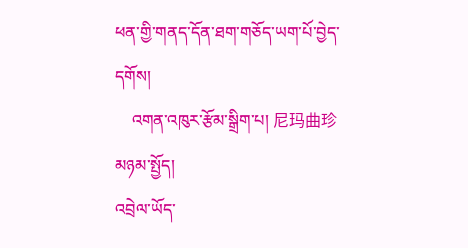ཕན་གྱི་གནད་དོན་ཐག་གཅོད་ཡག་པོ་བྱེད་དགོས།
    འགན་འཁུར་རྩོམ་སྒྲིག་པ། 尼玛曲珍
མཉམ་སྤྱོད།
འབྲེལ་ཡོད་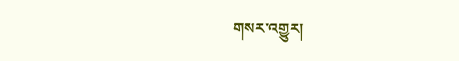གསར་འགྱུར།